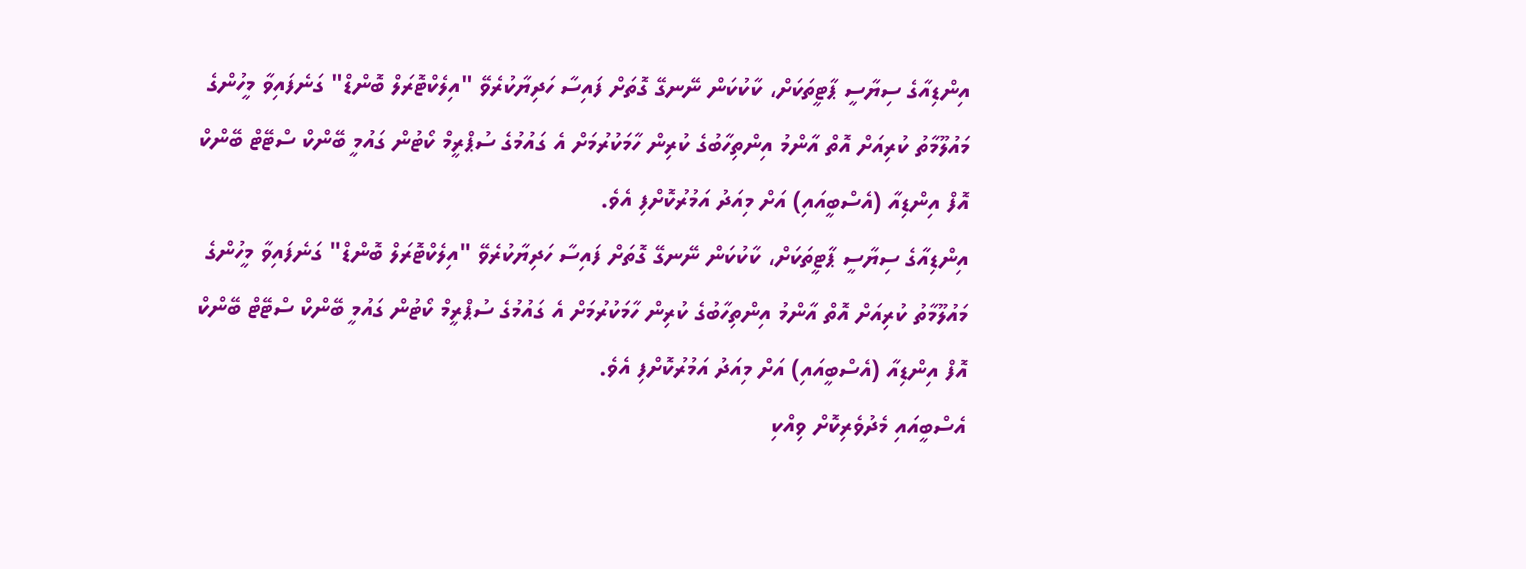އިންޑިއާގެ ސިޔާސީ ޕާޓީތަކަށް، ކާކުކަން ނޭނގޭ ގޮތަށް ފައިސާ ހަދިޔާކުރެވޭ "އިލެކްޓޮރަލް ބޮންޑް" ގަނެފައިވާ މީހުންގެ މައުލޫމާތު ކުރިއަށް އޮތް އާންމު އިންތިހާބުގެ ކުރިން ހާމަކުރުމަށް އެ ގައުމުގެ ސުޕްރީމް ކޯޓުން ގައުމީ ބޭންކް ސްޓޭޓް ބޭންކް އޮފް އިންޑިއާ (އެސްބީއައި) އަށް މިއަދު އަމުރުކޮށްފި އެވެ.
އިންޑިއާގެ ސިޔާސީ ޕާޓީތަކަށް، ކާކުކަން ނޭނގޭ ގޮތަށް ފައިސާ ހަދިޔާކުރެވޭ "އިލެކްޓޮރަލް ބޮންޑް" ގަނެފައިވާ މީހުންގެ މައުލޫމާތު ކުރިއަށް އޮތް އާންމު އިންތިހާބުގެ ކުރިން ހާމަކުރުމަށް އެ ގައުމުގެ ސުޕްރީމް ކޯޓުން ގައުމީ ބޭންކް ސްޓޭޓް ބޭންކް އޮފް އިންޑިއާ (އެސްބީއައި) އަށް މިއަދު އަމުރުކޮށްފި އެވެ.
އެސްބީއައި މެދުވެރިކޮށް ވިއްކި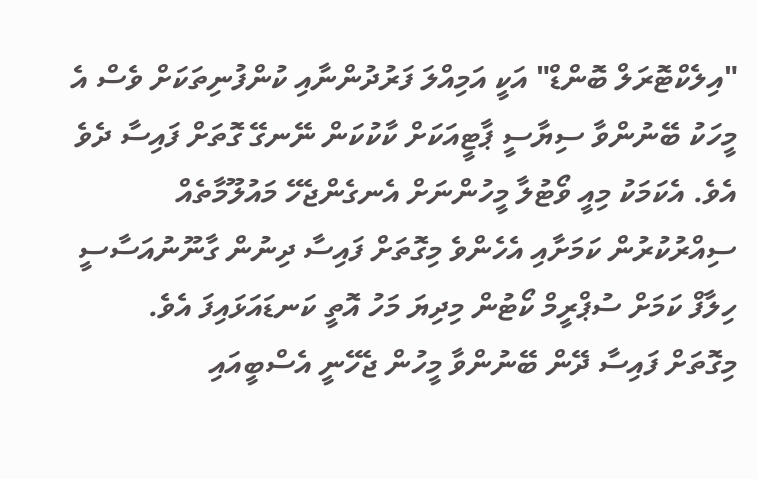"އިލެކްޓޮރަލް ބޮންޑް" އަކީ އަމިއްލަ ފަރުދުންނާއި ކުންފުނިތަކަށް ވެސް އެ މީހަކު ބޭނުންވާ ސިޔާސީ ޕާޓީއަކަށް ކާކުކަން ނޭނގޭ ގޮތަށް ފައިސާ ދެވެ އެވެ. އެކަމަކު މިއީ ވޯޓުލާ މީހުންނަށް އެނގެންޖެހޭ މައުލޫމާތެއް ސިއްރުކުރުން ކަމަށާއި އެހެންވެ މިގޮތަށް ފައިސާ ދިނުން ގާނޫނުއަސާސީ ހިލާފް ކަމަށް ސުޕްރީމް ކޯޓުން މިދިޔަ މަހު އޮތީ ކަނޑައަޅައިފަ އެވެ.
މިގޮތަށް ފައިސާ ދޭން ބޭނުންވާ މީހުން ޖެހޭނީ އެސްބީއައި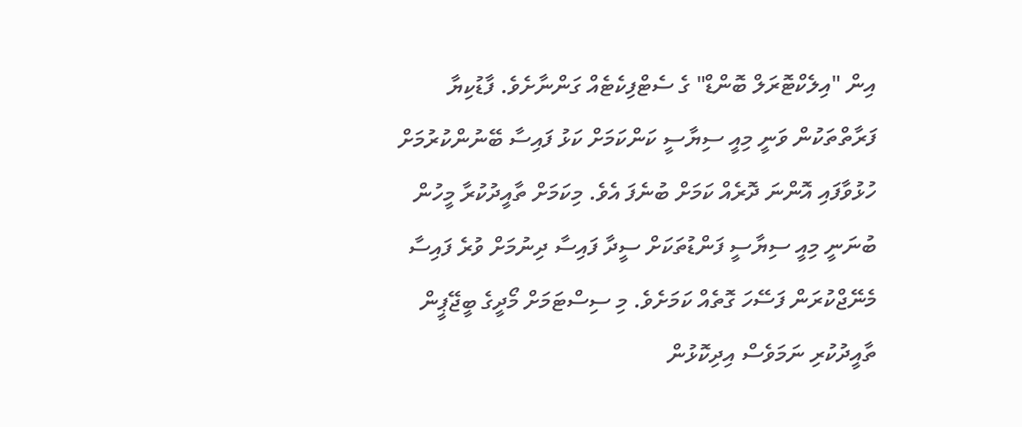އިން "އިލެކްޓޮރަލް ބޮންޑް" ގެ ސެޓްފިކެޓެއް ގަންނާށެވެ. ފާޑުކިޔާ ފަރާތްތަކުން ވަނީ މިއީ ސިޔާސީ ކަންކަމަށް ކަޅު ފައިސާ ބޭނުންކުރުމަށް ހުޅުވާފައި އޮންނަ ދޮރެއް ކަމަށް ބުނެފަ އެވެ. މިކަމަށް ތާއީދުކުރާ މީހުން ބުނަނީ މިއީ ސިޔާސީ ފަންޑުތަކަށް ސީދާ ފައިސާ ދިނުމަށް ވުރެ ފައިސާ މެނޭޖްކުރަން ފަސޭހަ ގޮތެއް ކަމަށެވެ. މި ސިސްޓަމަށް މޯދީގެ ބީޖޭޕީން ތާއީދުކުރި ނަމަވެސް އިދިކޮޅުން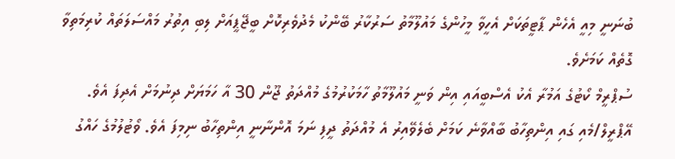ބުނަނީ މިއީ އެހެން ޕާޓީތަކަށް އެހީވާ މީހުންގެ މައުލޫމާތު ސަރުކާރު ބޭންކު މެދުވެރިކޮށް ބީޖޭޕީއަށް ލިބި އިތުރު މައްސަލަތައް ކުރިމަތިވާ ގޮތެއް ކަމަށެވެ.
ސުޕްރީމް ކޯޓުގެ އަމުރާ އެކު އެސްބީއައި އިން ވަނީ މައުލޫމާތު ހާމަކުރުމުގެ މުއްދަތު ޖޫން 30 އާ ހަމަޔަށް ދިނުމަށް އެދިފަ އެވެ. އޭޕްރީލް/މެއި ގައި އިންތިހާބު ބާއްވާނެ ކަމަށް ބެލެވޭއިރު އެ މުއްދަތު ދީފި ނަމަ އޮންނާނީ އިންތިހާބު ނިމިފަ އެވެ. ވޯޓުލުމުގެ ހައްގު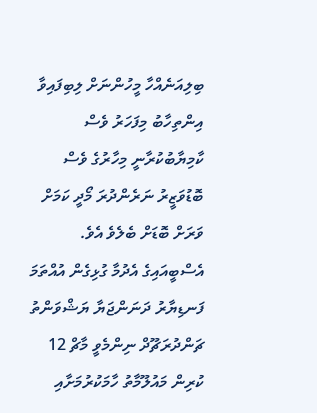ބިލިއަނެއްހާ މީހުންނަށް ލިބިފައިވާ އިންތިހާބު މިފަހަރު ވެސް ކާމިޔާބުކުރާނީ މިހާރުގެ ވެސް ބޮޑުވަޒީރު ނަރެންދުރަ މޯދީ ކަމަށް ވަރަށް ބޮޑަށް ބެލެވެ އެވެ.
އެސްބީއައިގެ އެދުމާ ގުޅިގެން އުއްތަމަ ފަނޑިޔާރު ދަނަންޖަޔާ ޔަޝްވަންތު ޗަންދުރަޗޫދް ނިންމެވީ މާޗް 12 ކުރިން މައުލޫމާތު ހާމަކުރުމަށާއި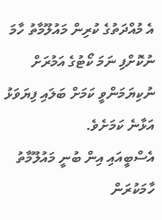އެ މުއްދަތުގެ ކުރިން މައުލޫމާތު ހާމަ ނުކޮށްފި ނަމަ ކޯޓުގެ އަމުރަށް ނުކިޔަމަންވީ ކަމަށް ބަލައި ފިޔަވަޅު އަޅާނެ ކަމަށެވެ.
އެސްބީއައި އިން ބުނީ މައުލޫމާތު ހާމަކުރަން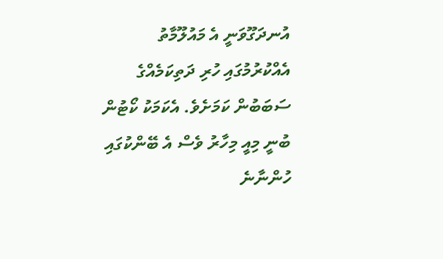އުނދަގޫވަނީ އެ މައުލޫމާތު އެއްކުރުމުގައި ހުރި ދަތިކަމެއްގެ ސަބަބުން ކަމަށެވެ. އެކަމަކު ކޯޓުން ބުނީ މިއީ މިހާރު ވެސް އެ ބޭންކުގައި ހުންނާނެ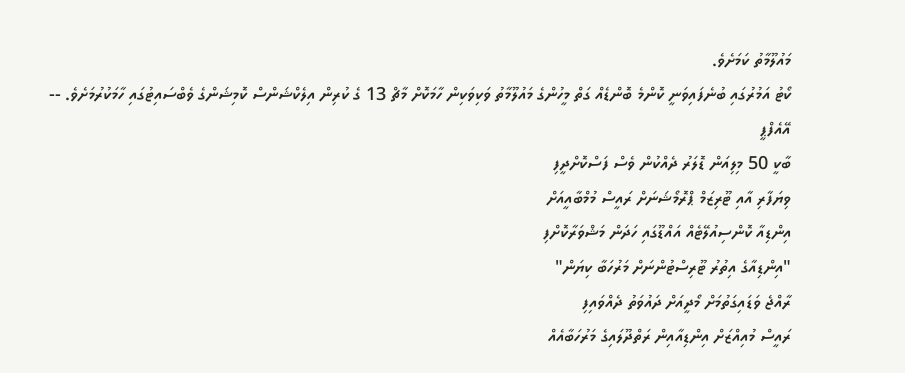މައުލޫމާތު ކަމަށެވެ.
ކޯޓު އަމުރުގައި ބުނެފައިވަނީ ކޮންމެ ބޮންޑެއް ގަތް މީހުންގެ މައުލޫމާތު ވަކިވަކިން ހާމަކޮށް މާޗް 13 ގެ ކުރިން އިލެކްޝަންސް ކޮމިޝަންގެ ވެބްސައިޓުގައި ހާމަކުރުމަށެވެ. -- އޭއެފްޕީ
ބާކީ 50 މިލިއަން ޑޮލަރު ދެއްކުން ވެސް ފަސްކޮށްދީފި
ވިޔަފާރި އާއި ޓޫރިޒަމް ޕްރޮމޯޝަނަށް ރައީސް މުމްބާއީއަށް
އިންޑިއާ ކޮންސިއުލޭޓެއް އައްޑޫގައި ހަދަން މަޝްވަރާކޮށްފި
"އިންޑިއާގެ އިތުރު ޓޫރިސްޓުންނަށް މަރުހަބާ ކިޔަން"
ރާއްޖެ ވަޑައިގަތުމަށް މޯދީއަށް ދައުވަތު ދެއްވައިފި
ރައީސް މުއިއްޒަށް އިންޑިއާއިން ރަތްދޫލައިގެ މަރުހަބާއެއް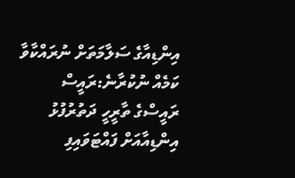އިންޑިއާގެ ސަލާމަތަށް ނުރައްކާވާ ކަމެއް ނުކުރާނެ:ރައީސް
ރައީސްގެ ތާރީހީ ދަތުރުފުޅު އިންޑިއާއަށް ފައްޓަވައިފި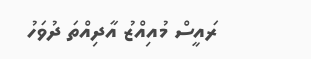ރައީސް މުއިއްޒު އާދިއްތަ ދުވަހު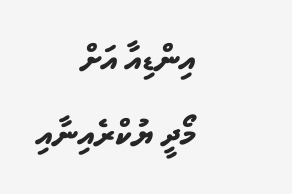އިންޑިއާ އަށް
މޯދީ ޔުކްރެއިނާއި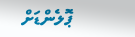ޕޮލެންޑަށް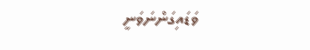ވަޑައިގަންނަވަނީ